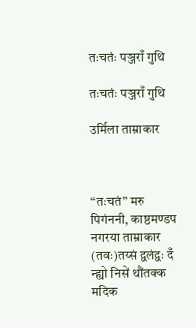तःचतंः पञ्जराँ गुथि

तःचतंः पञ्जराँ गुथि

उर्मिला ताम्राकार



“तःचतं” मरु पिगंननी, काष्ठमण्डप नगरया ताम्राकार (तवः)तय्सं द्वलंद्वः दँ न्ह्यो निसें थौंतक्क मदिक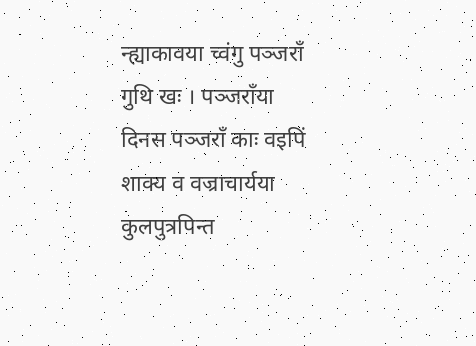न्ह्याकावया च्वंगु पञ्जराँ गुथि खः । पञ्जराँया दिनस पञ्जराँ काः वइपिं शाक्य व वज्राचार्यया कुलपुत्रपिन्त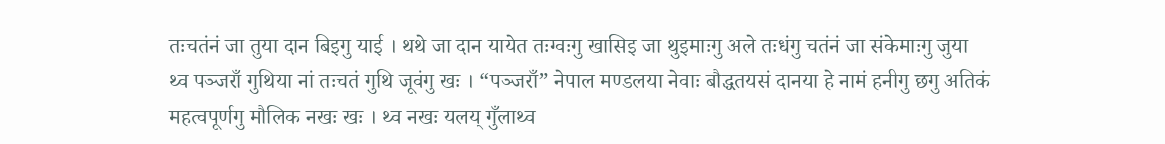तःचतंनं जा तुया दान बिइगु याई । थथे जा दान यायेत तःग्वःगु खासिइ जा थुइमाःगु अले तःधंगु चतंनं जा संकेमाःगु जुया थ्व पञ्जराँ गुथिया नां तःचतं गुथि जूवंगु खः । “पञ्जराँ” नेपाल मण्डलया नेवाः बौद्धतयसं दानया हे नामं हनीगु छगु अतिकं महत्वपूर्णगु मौलिक नखः खः । थ्व नखः यलय् गुँलाथ्व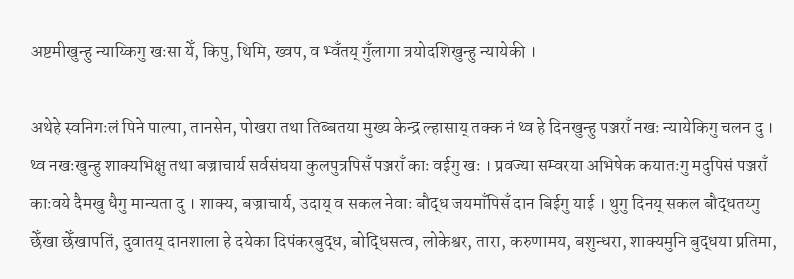अष्टमीखुन्हु न्याय्किगु खःसा येँ, किपु, थिमि, ख्वप, व भ्वँतय् गुँलागा त्रयोदशिखुन्हु न्यायेकी ।

अथेहे स्वनिगःलं पिने पाल्पा, तानसेन, पोखरा तथा तिब्बतया मुख्य केन्द्र ल्हासाय् तक्क नं थ्व हे दिनखुन्हु पञ्जराँ नखः न्यायेकिगु चलन दु । थ्व नखःखुन्हु शाक्यभिक्षु तथा बज्राचार्य सर्वसंघया कुलपुत्रपिसँ पञ्जराँ काः वईगु खः । प्रवज्या सम्वरया अभिषेक कयातःगु मदुपिसं पञ्जराँ काःवये दैमखु धैगु मान्यता दु । शाक्य, बज्राचार्य, उदाय् व सकल नेवाः बौद्ध जयमाँपिसँ दान बिईगु याई । थुगु दिनय् सकल बौद्धतय्गु छेँखा छेँखापतिं, दुवातय् दानशाला हे दयेका दिपंकरबुद्ध, बोद्धिसत्व, लोकेश्वर, तारा, करुणामय, बशुन्धरा, शाक्यमुनि बुद्धया प्रतिमा,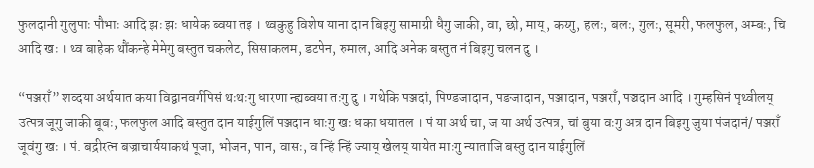फुलदानी गुलुपाः पौभाः आदि झः झः धायेक ब्वया तइ । थ्वकुहु विशेष याना दान बिइगु सामाग्री धैगु जाकी, वा, छो, माय्, कय्गु, हलः, बलः, गुलः, सूमरी, फलफुल, अम्बः, चि आदि खः । थ्व बाहेक थौंकन्हे मेमेगु बस्तुत चकलेट, सिसाकलम, डटपेन, रुमाल, आदि अनेक बस्तुत नं बिइगु चलन दु ।

“पञ्जराँ” शव्दया अर्थयात कया विद्वानवर्गपिसं थःथःगु धारणा न्ह्यब्वया तःगु दु । गथेकि पञ्जदां, पिण्डजादान, पङजादान, पञ्जादान, पञ्जराँ, पञ्चदान आदि । गुम्हसिनं पृथ्वीलय् उत्पत्र जूगु जाकी बूबः, फलफुल आदि बस्तुत दान याईगुलिं पञ्जदान धाःगु खः धका धयातल । पं या अर्थ चा, ज या अर्थ उत्पत्र, चां बुया वःगु अत्र दान बिइगु जुया पंजदानं/ पञ्जराँ जूवंगु खः । पं. बद्रीरत्न बज्राचार्ययाकथं पूजा, भोजन, पान, वासः, व न्हिं न्हिं ज्याय् खेलय् यायेत माःगु न्याताजि बस्तु दान याईगुलिं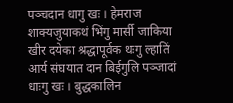पञ्चदान धागु खः । हेमराज शाक्यजुयाकथं भिंगु मार्सी जाकिया खीर दयेका श्रद्धापूर्वक थःगु ल्हातिं आर्य संघयात दान बिईगुलि पञ्जादां धाःगु खः । बुद्धकालिन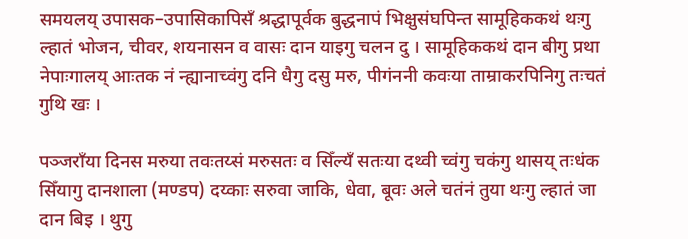समयलय् उपासक–उपासिकापिसँ श्रद्धापूर्वक बुद्धनापं भिक्षुसंघपिन्त सामूहिककथं थःगु ल्हातं भोजन, चीवर, शयनासन व वासः दान याइगु चलन दु । सामूहिककथं दान बीगु प्रथा नेपाःगालय् आःतक नं न्ह्यानाच्वंगु दनि धैगु दसु मरु, पीगंननी कवःया ताम्राकरपिनिगु तःचतं गुथि खः ।

पञ्जराँया दिनस मरुया तवःतय्सं मरुसतः व सिँल्यँ सतःया दथ्वी च्वंगु चकंगु थासय् तःधंक सिँयागु दानशाला (मण्डप) दय्काः सरुवा जाकि, धेवा, बूवः अले चतंनं तुया थःगु ल्हातं जा दान बिइ । थुगु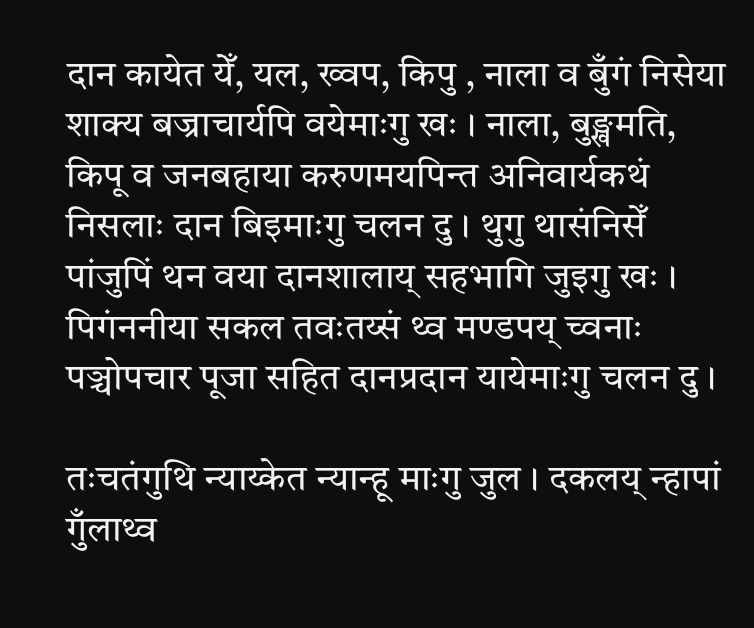दान कायेत येँ, यल, ख्वप, किपु , नाला व बुँगं निसेया शाक्य बज्राचार्यपि वयेमाःगु खः । नाला, बुङ्खमति, किपू व जनबहाया करुणमयपिन्त अनिवार्यकथं निसलाः दान बिइमाःगु चलन दु । थुगु थासंनिसेँ पांजुपिं थन वया दानशालाय् सहभागि जुइगु खः । पिगंननीया सकल तवःतय्सं थ्व मण्डपय् च्वनाः पञ्चोपचार पूजा सहित दानप्रदान यायेमाःगु चलन दु ।

तःचतंगुथि न्याय्केत न्यान्हू माःगु जुल । दकलय् न्हापां गुँलाथ्व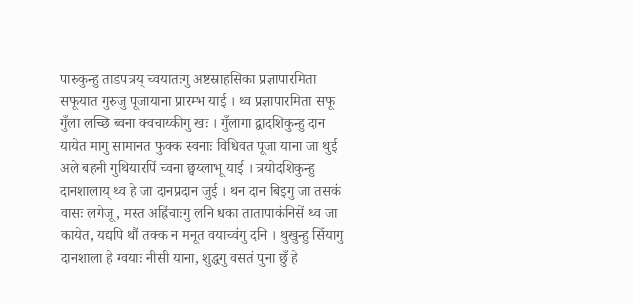पारुकुन्हु ताडपत्रय् च्वयातःगु अष्टस्राहसिका प्रज्ञापारमिता सफूयात गुरुजु पूजायाना प्रारम्भ याई । थ्व प्रज्ञापारमिता सफू गुँला लच्छि ब्वना क्वचाय्कीगु खः । गुँलागा द्वादशिकुन्हु दान यायेत मागु सामानत फुक्क स्वनाः विधिवत पूजा याना जा थुई अले बहनी गुथियारपिं च्वना छ्वय्लाभू याई । त्रयोदशिकुन्हु दानशालाय् थ्व हे जा दानप्रदान जुई । थन दान बिइगु जा तसकं वासः लगेजू, मस्त अह्रिंचाःगु लनि धका तातापाकंनिसें थ्व जा कायेत, यद्यपि थौं तक्क न मनूत वयाच्वंगु दनि । थुखुन्हु सिँयागु दानशाला हे ग्वयाः नीसी याना, शुद्धगु वसतं पुना छुँ हे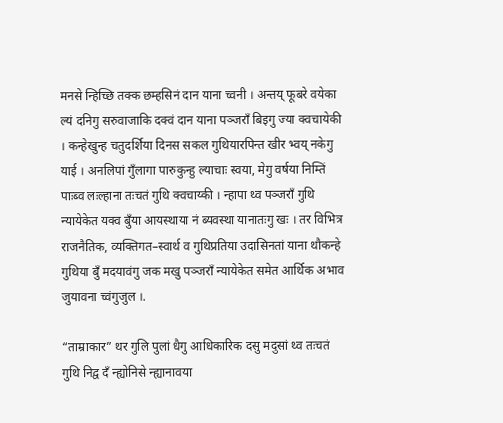मनसे न्हिच्छि तक्क छम्हसिनं दान याना च्वनी । अन्तय् फूबरे वयेका ल्यं दनिगु सरुवाजाकि दक्वं दान याना पञ्जराँ बिइगु ज्या क्वचायेकी । कन्हेखुन्ह चतुदर्शिया दिनस सकल गुथियारपिन्त खीर भ्वय् नकेगु याई । अनलिपां गुँलागा पारुकुन्हु ल्याचाः स्वया, मेगु वर्षया निम्तिं पाःब्व लःल्हाना तःचतं गुथि क्वचाय्की । न्हापा थ्व पञ्जराँ गुथि न्यायेकेत यक्व बुँया आयस्थाया नं ब्यवस्था यानातःगु खः । तर विभित्र राजनैतिक, व्यक्तिगत–स्वार्थ व गुथिप्रतिया उदासिनतां याना थौकन्हे गुथिया बुँ मदयावंगु जक मखु पञ्जराँ न्यायेकेत समेत आर्थिक अभाव जुयावना च्वंगुजुल ।.

“ताम्राकार” थर गुलि पुलां धैगु आधिकारिक दसु मदुसां थ्व तःचतं गुथि निद्व दँ न्ह्योनिसे न्ह्यानावया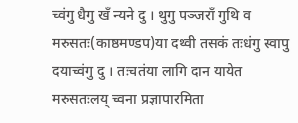च्वंगु धैगु खँ न्यने दु । थुगु पञ्जराँ गुथि व मरुसतः(काष्ठमण्डप)या दथ्वी तसकं तःधंगु स्वापु दयाच्वंगु दु । तःचतंया लागि दान यायेत मरुसतःलय् च्वना प्रज्ञापारमिता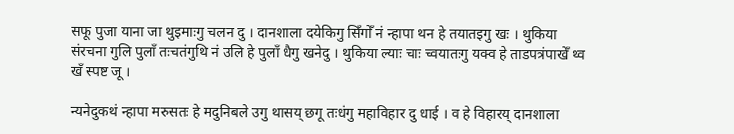सफू पुजा याना जा थुइमाःगु चलन दु । दानशाला दयेकिगु सिँगोँ नं न्हापा थन हे तयातइगु खः । थुकिया संरचना गुलि पुलाँ तःचतंगुथि नं उलि हे पुलाँ धैगु खनेदु । थुकिया ल्याः चाः च्वयातःगु यक्व हे ताडपत्रंपाखेँ थ्व खँ स्पष्ट जू ।

न्यनेदुकथं न्हापा मरुसतः हे मदुनिबले उगु थासय् छगू तःधंगु महाविहार दु धाई । व हे विहारय् दानशाला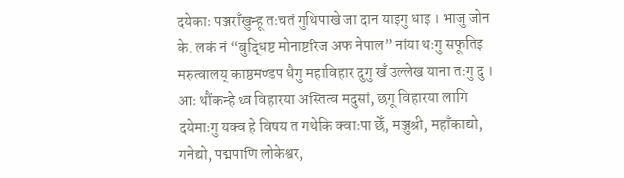दयेकाः पञ्जराँखुन्हू तःचतं गुथिपाखे जा दान याइगु धाइ । भाजु जोन के. लकं नं “बुद्धिष्ट मोनाष्टरिज अफ नेपाल” नांया थःगु सफूतिइ मरुत्वालय् काष्ठमण्डप धैगु महाविहार दुगु खँ उल्लेख याना तःगु दु । आः थौंकन्हे थ्व विहारया अस्तित्व मदुसां, छगू विहारया लागि दयेमाःगु यक्व हे विषय त गथेकि क्वाःपा छेँ, मञ्जुश्री, महाँकाद्यो, गनेद्यो, पद्मपाणि लोकेश्वर,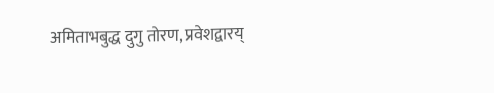अमिताभबुद्ध दुगु तोरण, प्रवेशद्वारय्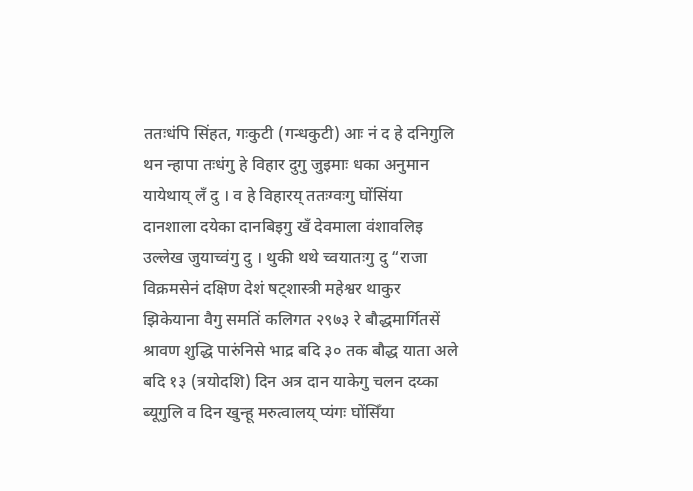ततःधंपि सिंहत, गःकुटी (गन्धकुटी) आः नं द हे दनिगुलि थन न्हापा तःधंगु हे विहार दुगु जुइमाः धका अनुमान यायेथाय् लँ दु । व हे विहारय् ततःग्वःगु घोंसिंया दानशाला दयेका दानबिइगु खँ देवमाला वंशावलिइ उल्लेख जुयाच्वंगु दु । थुकी थथे च्वयातःगु दु “राजा विक्रमसेनं दक्षिण देशं षट्शास्त्री महेश्वर थाकुर झिकेयाना वैगु समतिं कलिगत २९७३ रे बौद्धमार्गितसें श्रावण शुद्धि पारुंनिसे भाद्र बदि ३० तक बौद्ध याता अले बदि १३ (त्रयोदशि) दिन अत्र दान याकेगु चलन दय्का ब्यूगुलि व दिन खुन्हू मरुत्वालय् प्यंगः घोंसिँया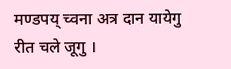मण्डपय् च्वना अत्र दान यायेगु रीत चले जूगु ।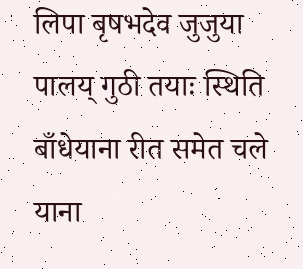लिपा बृषभदेव जुजुया पालय् गुठी तयाः स्थिति बाँधेयाना रीत समेत चले याना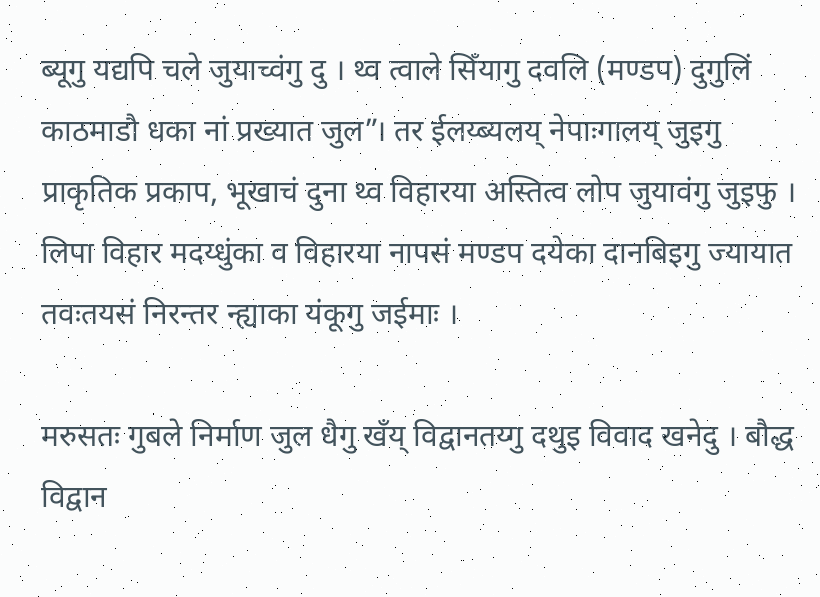ब्यूगु यद्यपि चले जुयाच्वंगु दु । थ्व त्वाले सिँयागु दवलि (मण्डप) दुगुलिं काठमाडौ धका नां प्रख्यात जुल”। तर ईलय्ब्यलय् नेपाःगालय् जुइगु प्राकृतिक प्रकाप, भूखाचं दुना थ्व विहारया अस्तित्व लोप जुयावंगु जुइफु । लिपा विहार मदय्धुंका व विहारया नापसं मण्डप दयेका दानबिइगु ज्यायात तवःतयसं निरन्तर न्ह्याका यंकूगु जईमाः ।

मरुसतः गुबले निर्माण जुल धैगु खँय् विद्वानतय्गु दथुइ विवाद खनेदु । बौद्ध विद्वान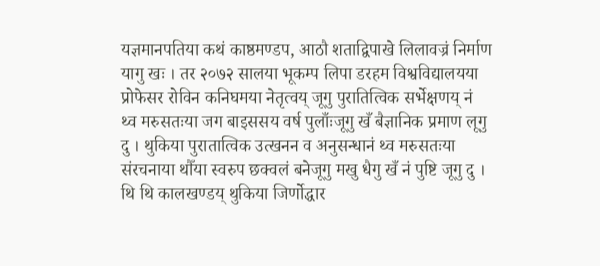यज्ञमानपतिया कथं काष्ठमण्डप, आठौ शताद्विपाखे लिलावज्रं निर्माण यागु खः । तर २०७२ सालया भूकम्प लिपा डरहम विश्वविद्यालयया प्रोफेसर रोविन कनिघमया नेतृत्वय् जूगु पुरातित्विक सर्भेक्षणय् नं थ्व मरुसतःया जग बाइससय वर्ष पुलाँःजूगु खँ बैज्ञानिक प्रमाण लूगु दु । थुकिया पुरातात्विक उत्खनन व अनुसन्धानं थ्व मरुसतःया संरचनाया थौँया स्वरुप छक्वलं बनेजूगु मखु धैगु खँ नं पुष्टि जूगु दु । थि थि कालखण्डय् थुकिया जिर्णोद्धार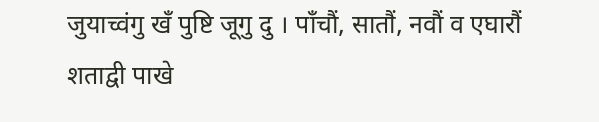जुयाच्वंगु खँ पुष्टि जूगु दु । पाँचौं, सातौं, नवौं व एघारौं शताद्वी पाखे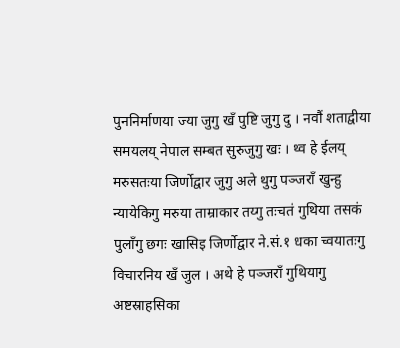पुननिर्माणया ज्या जुगु खँ पुष्टि जुगु दु । नवौं शताद्वीया समयलय् नेपाल सम्बत सुरुजुगु खः । थ्व हे ईलय् मरुसतःया जिर्णोद्वार जुगु अले थुगु पञ्जराँ खुन्हु न्यायेकिगु मरुया ताम्राकार तय्गु तःचतं गुथिया तसकं पुलाँगु छगः खासिइ जिर्णोद्वार ने.सं.१ धका च्वयातःगु विचारनिय खँ जुल । अथे हे पञ्जराँ गुथियागु अष्टस्राहसिका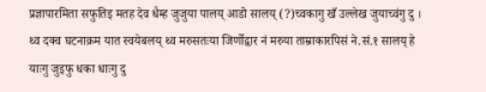प्रज्ञापारमिता सफुतिइ मतह देव धैम्ह जुजुया पालय् आडो सालय् (?)च्वकागु खँ उल्लेख जुयाच्वंगु दु । थ्व दक्व घटनाक्रम यात स्वयेबलय् थ्व मरुसतःया जिर्णोद्वार नं मरुया ताम्राकारपिसं ने.सं.१ सालय् हे याःगु जुइफु धका धाःगु दु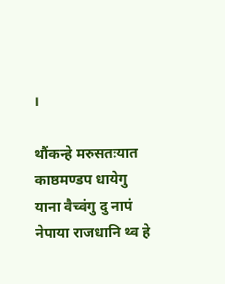।

थौंकन्हे मरुसतःयात काष्ठमण्डप धायेगु याना वैच्वंगु दु नापं नेपाया राजधानि थ्व हे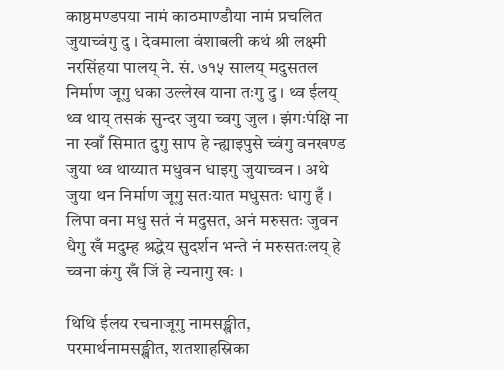काष्ठमण्डपया नामं काठमाण्डौया नामं प्रचलित जुयाच्वंगु दु । देवमाला वंशाबली कथं श्री लक्ष्मी नरसिंहया पालय् ने. सं. ७१५ सालय् मदुसतल निर्माण जूगु धका उल्लेख याना तःगु दु । थ्व ईलय् थ्व थाय् तसकं सुन्दर जुया च्वगु जुल । झंगःपंक्षि ना ना स्वाँ सिमात दुगु साप हे न्ह्याइपुसे च्वंगु वनखण्ड जुया थ्व थाय्यात मधुवन धाइगु जुयाच्वन । अथे जुया थन निर्माण जूगु सतःयात मधुसतः धागु हँ । लिपा वना मधु सतं नं मदुसत, अनं मरुसतः जुवन धैगु खँ मदुम्ह श्रद्धेय सुदर्शन भन्ते नं मरुसतःलय् हे च्वना कंगु खँ जिं हे न्यनागु खः ।

थिथि ईलय रचनाजूगु नामसङ्खीत, परमार्थनामसङ्खीत, शतशाहस्रिका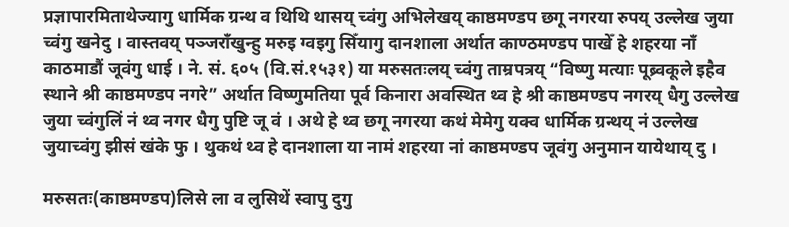प्रज्ञापारमिताथेज्यागु धार्मिक ग्रन्थ व थिथि थासय् च्वंगु अभिलेखय् काष्ठमण्डप छगू नगरया रुपय् उल्लेख जुया च्वंगु खनेदु । वास्तवय् पञ्जराँखुन्हु मरुइ ग्वइगु सिँयागु दानशाला अर्थात काण्ठमण्डप पाखेँ हे शहरया नाँ काठमाडौं जूवंगु धाई । ने. सं. ६०५ (वि.सं.१५३१) या मरुसतःलय् च्वंगु ताम्रपत्रय् “विष्णु मत्याः पूब्र्वकूले इहैव स्थाने श्री काष्ठमण्डप नगरे” अर्थात विष्णुमतिया पूर्व किनारा अवस्थित थ्व हे श्री काष्ठमण्डप नगरय् धैगु उल्लेख जुया च्वंगुलिं नं थ्व नगर धैगु पुष्टि जू वं । अथे हे थ्व छगू नगरया कथं मेमेगु यक्व धार्मिक ग्रन्थय् नं उल्लेख जुयाच्वंगु झीसं खंके फु । थुकथं थ्व हे दानशाला या नामं शहरया नां काष्ठमण्डप जूवंगु अनुमान यायेथाय् दु ।

मरुसतः(काष्ठमण्डप)लिसे ला व लुसिथें स्वापु दुगु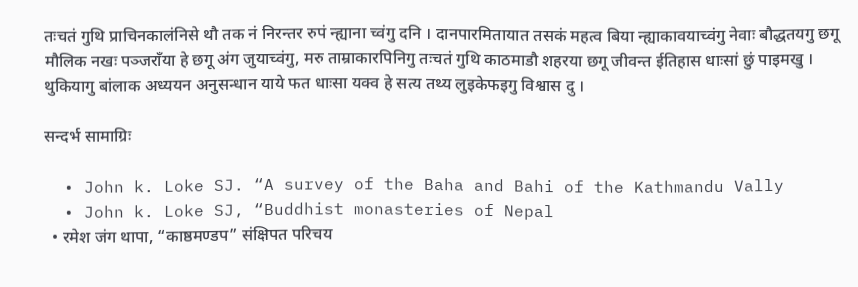तःचतं गुथि प्राचिनकालंनिसे थौ तक नं निरन्तर रुपं न्ह्याना च्वंगु दनि । दानपारमितायात तसकं महत्व बिया न्ह्याकावयाच्वंगु नेवाः बौद्धतयगु छगू मौलिक नखः पञ्जराँया हे छगू अंग जुयाच्वंगु, मरु ताम्राकारपिनिगु तःचतं गुथि काठमाडौ शहरया छगू जीवन्त ईतिहास धाःसां छुं पाइमखु । थुकियागु बांलाक अध्ययन अनुसन्धान याये फत धाःसा यक्व हे सत्य तथ्य लुइकेफइगु विश्वास दु ।

सन्दर्भ सामाग्रिः

  • John k. Loke SJ. “A survey of the Baha and Bahi of the Kathmandu Vally
  • John k. Loke SJ, “Buddhist monasteries of Nepal
  • रमेश जंग थापा, “काष्ठमण्डप” संक्षिपत परिचय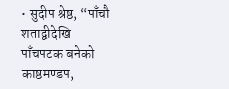• सुदीप श्रेष्ठ, “पाँचौ शताद्वीदेखि पाँचपटक बनेको काष्ठमण्डप,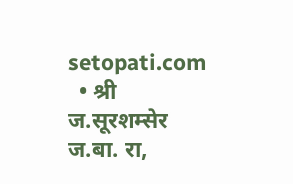setopati.com
  • श्री ज.सूरशम्सेर ज.बा. रा,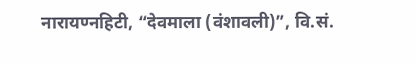नारायण्नहिटी, “देवमाला (वंशावली)”, वि.सं.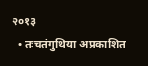२०१३
  • तःचतंगुथिया अप्रकाशित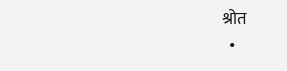श्रोत
  •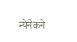न्येनेकने